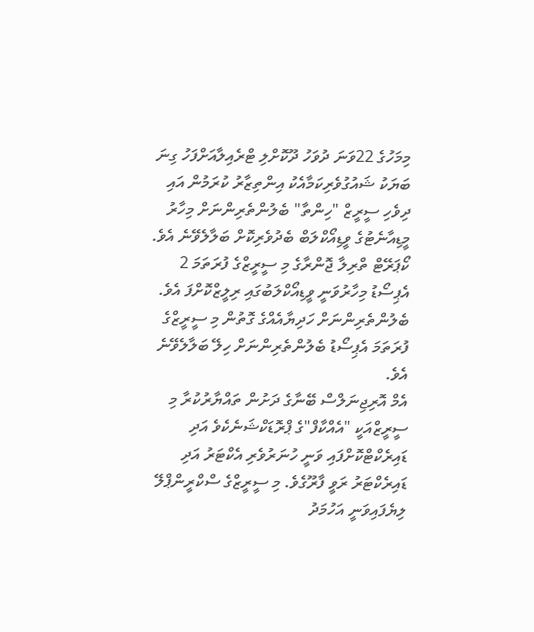މިމަހުގެ 22ވަނަ ދުވަހު ދޫކޮށްލި ޓްރެއިލާއަށްފަހު ގިނަ ބަޔަކު ޝައުގުވެރިކަމާއެކު އިންތިޒާރު ކުރަމުން އައި ދިވެހި ސީރީޒް "ހިންތާ" ބެލުންތެރިންނަށް މިހާރު މީޑިއާނެޓުގެ ވީޑިއޯކްލަބް ބެދުވެރިކޮށް ބަލާލެވޭނެ އެވެ. ކޯޕަރޭޓް ތްރިލާ ޖޮންރާގެ މި ސީރީޒްގެ ފުރަތަމަ 2 އެޕިސޯޑު މިހާރުވަނީ ވީޑިއޯކްލަބުގައި ރިލީޒްކޮށްފަ އެވެ. ބެލުންތެރިންނަށް ހަދިޔާއެއްގެ ގޮތުން މި ސީރީޒްގެ ފުރަތަމަ އެޕިސޯޑު ބެލުންތެރިންނަށް ހިލޭ ބަލާލެވޭނެ އެވެ.
އެމް އޮރިޖިނަލްސް ބޭނާގެ ދަށުން ތައްޔާރުކުރާ މި ސީރީޒްއަކީ "އެއްކާފް"ގެ ޕްރޮޑަކްޝަނެކެވެ އަދި ޑައިރެކްޓްކޮށްފައި ވަނީ ހުނަރުވެރި އެކްޓަރު އަދި ޑައިރެކްޓަރު ރަވީ ފާރޫގެވެ. މި ސީރީޒްގެ ސްކްރީންޕްލޭ ލިޔެފައިވަނީ އަހުމަދު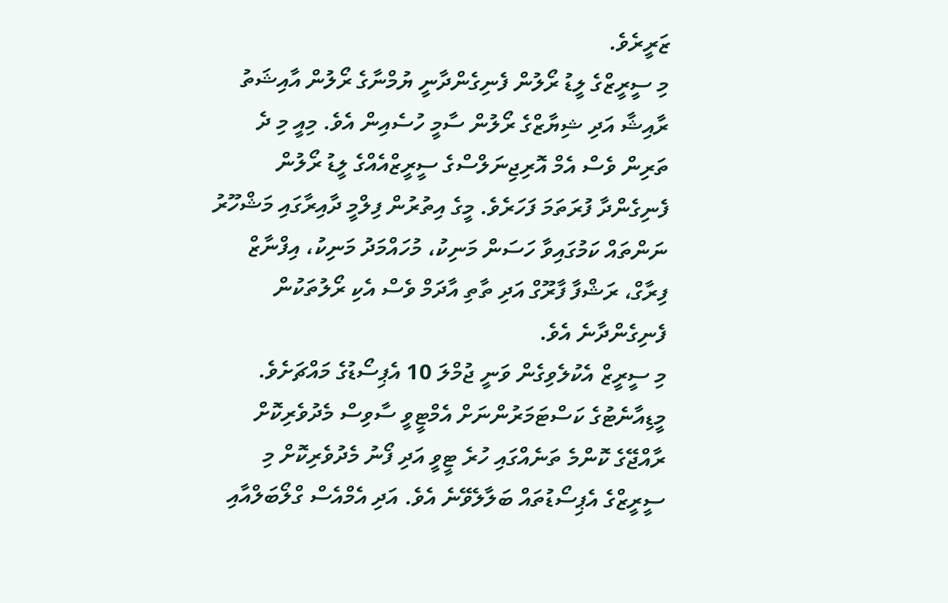ޒަރީރެވެ.
މި ސީރީޒްގެ ލީޑު ރޯލުން ފެނިގެންދާނީ ޔުމްނާގެ ރޯލުން އާއިޝަތު ރާއިޝާ އަދި ޝިޔާޒްގެ ރޯލުން ސާމީ ހުސެއިން އެވެ. މިއީ މި ދެ ތަރިން ވެސް އެމް އޮރިޖިނަލްސްގެ ސީރީޒްއެއްގެ ލީޑު ރޯލުން ފެނިގެންދާ ފުރަތަމަ ފަހަރެވެ. މީގެ އިތުރުން ފިލްމީ ދާއިރާގައި މަޝްހޫރު ނަންތައް ކަމުގައިވާ ހަސަން މަނިކު، މުހައްމަދު މަނިކު، އިފްނާޒް ފިރާގް، ރަޝްފާ ފާރޫގް އަދި ތާތި އާދަމް ވެސް އެކި ރޯލުތަކުން ފެނިގެންދާނެ އެވެ.
މި ސީރީޒް އެކުލެވިގެން ވަނީ ޖުމްލަ 10 އެޕިސޯޑުގެ މައްޗަށެވެ. މީޑިއާނެޓުގެ ކަސްޓަމަރުންނަށް އެމްޓީވީ ސާވިސް މެދުވެރިކޮށް ރާއްޖޭގެ ކޮންމެ ތަނެއްގައި ހުރެ ޓީވީ އަދި ފޯނު މެދުވެރިކޮށް މި ސީރީޒްގެ އެޕިސޯޑުތައް ބަލާލެވޭނެ އެވެ. އަދި އެމްއެސް ގްލޯބަލްއާއި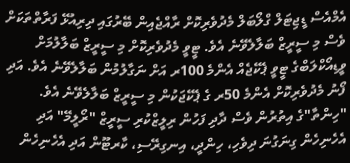އެމްއެސް ޑީޖިޓަލް ގްލޯބަލް މެދުވެރިކޮށް ރާއްޖެއިން ބޭރުގައި ދިރިއުޅޭ ފަރާތްތަކަށް ވެސް މި ސީރީޒް ބަލާލެވޭނެ އެވެ. ޓީވީ މެދުވެރިކޮށް މި ސީރީޒް ބަލާލުމަށް ވީޑިއޯކްލަބްގެ ޓީވީ ޕެކޭޖެއް އެންމެ 100ރ އަށް ނަގާލުމުން ބަލާލެވޭނެ އެވެ. އަދި ފޯނު މެދުވެރިކޮށް އެންމެ 50ރ ގެ ޕެކޭޖަކުން މި ސީރީޒް ބަލާލެވޭނެ އެވެ.
"ހިންތާ"ގެ އިތުރުން ވެސް ދާދި ފަހުން ރިލީޒްކުރި ސީރީޒް "ރޯލީމޭ" އަދި އެހެނިހެން ގިނަގުނަ ދިވެހި، ހިންދީ، އިނގިރޭސި، ކާރޓޫން އަދި އެހެނިހެން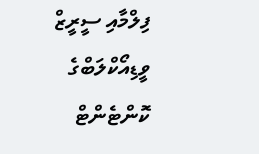ފިލްމާއި ސީރީޒް ވީޑިއޯކްލަބްގެ ކޮންޓެންޓް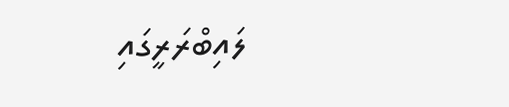ލައިބްރަރީގައި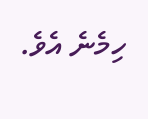ހިމެނެ އެވެ.